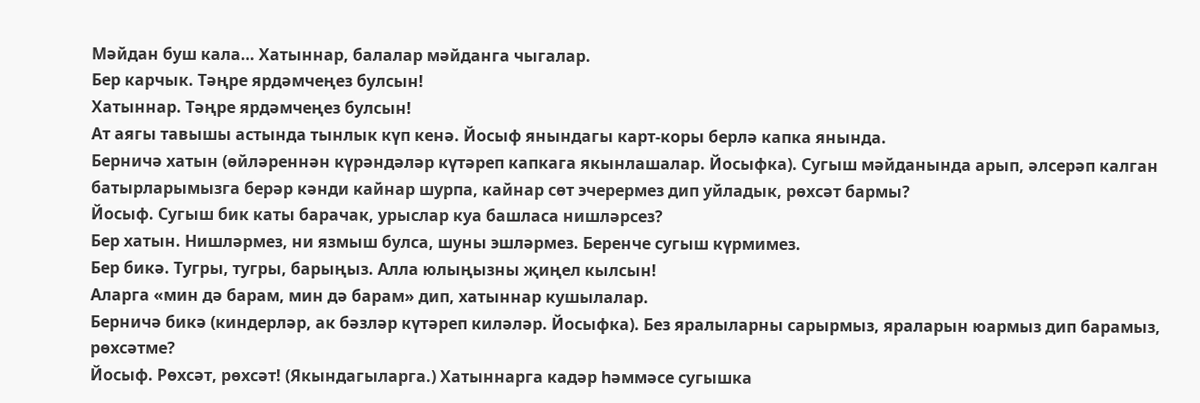Мәйдан буш кала… Хатыннар, балалар мәйданга чыгалар.
Бер карчык. Тәңре ярдәмчеңез булсын!
Хатыннар. Тәңре ярдәмчеңез булсын!
Ат аягы тавышы астында тынлык күп кенә. Йосыф янындагы карт-коры берлә капка янында.
Берничә хатын (өйләреннән күрәндәләр күтәреп капкага якынлашалар. Йосыфка). Сугыш мәйданында арып, әлсерәп калган батырларымызга берәр кәнди кайнар шурпа, кайнар сөт эчерермез дип уйладык, рөхсәт бармы?
Йосыф. Сугыш бик каты барачак, урыслар куа башласа нишләрсез?
Бер хатын. Нишләрмез, ни язмыш булса, шуны эшләрмез. Беренче сугыш күрмимез.
Бер бикә. Тугры, тугры, барыңыз. Алла юлыңызны җиңел кылсын!
Аларга «мин дә барам, мин дә барам» дип, хатыннар кушылалар.
Берничә бикә (киндерләр, ак бәзләр күтәреп киләләр. Йосыфка). Без яралыларны сарырмыз, яраларын юармыз дип барамыз, рөхсәтме?
Йосыф. Рөхсәт, рөхсәт! (Якындагыларга.) Хатыннарга кадәр һәммәсе сугышка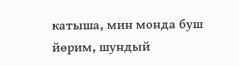катыша, мин монда буш йөрим, шундый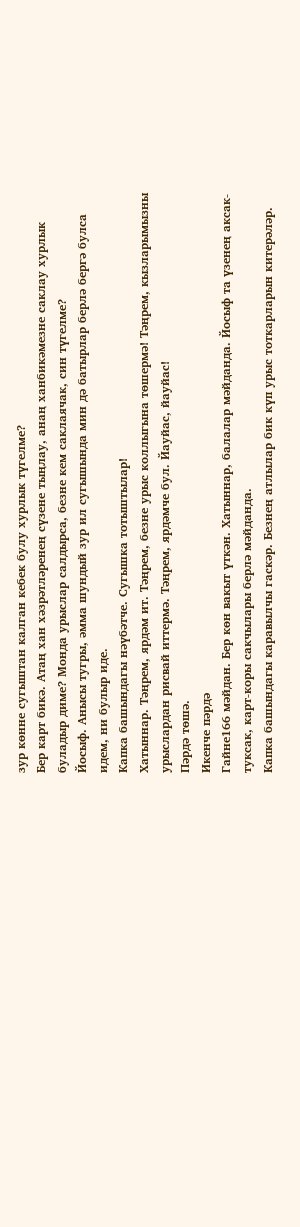зур көнне сугыштан калган кебек булу хурлык түгелме?
Бер карт бикә. Атаң хан хәзрәтләренең сүзене тыңлау, анаң ханбикәмезне саклау хурлык буладыр диме? Монда урыслар салдырса, безне кем саклаячак, син түгелме?
Йосыф. Анысы тугры, әмма шундый зур ил сугышында мин дә батырлар берлә бергә булса идем, ни булыр иде.
Капка башындагы нәүбәтче. Сугышка тотыштылар!
Хатыннар. Тәңрем, ярдәм ит. Тәңрем, безне урыс коллыгына төшермә! Тәңрем, кызларымызны урыслардан рисвай иттермә. Тәңрем, ярдәмче бул. Йауйас, йауйас!
Пәрдә төшә.
Икенче пәрдә
Гайне166 мәйдан. Бер көн вакыт үткән. Хатыннар, балалар мәйданда. Йосыф та үзенең аксак-туксак, карт-коры сакчылары берлә мәйданда.
Капка башындагы каравылчы гаскәр. Безнең атлылар бик күп урыс тоткарларын китерәләр.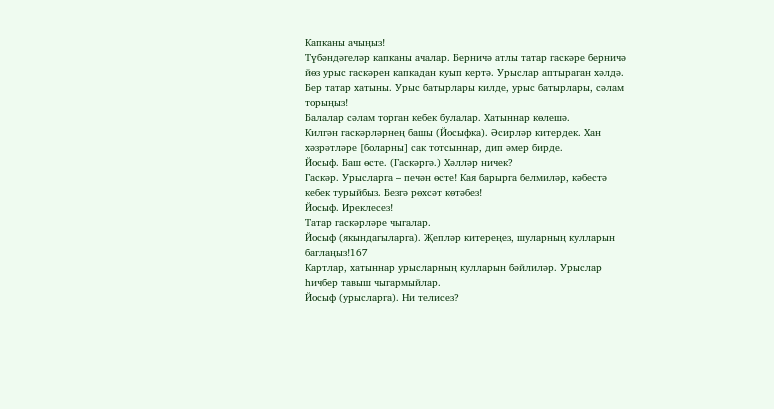Капканы ачыңыз!
Түбәндәгеләр капканы ачалар. Берничә атлы татар гаскәре берничә йөз урыс гаскәрен капкадан куып кертә. Урыслар аптыраган хәлдә.
Бер татар хатыны. Урыс батырлары килде, урыс батырлары, сәлам торыңыз!
Балалар сәлам торган кебек булалар. Хатыннар көлешә.
Килгән гаскәрләрнең башы (Йосыфка). Әсирләр китердек. Хан хәзрәтләре [боларны] сак тотсыннар, дип әмер бирде.
Йосыф. Баш өсте. (Гаскәргә.) Хәлләр ничек?
Гаскәр. Урысларга – печән өсте! Кая барырга белмиләр, кәбестә кебек турыйбыз. Безгә рөхсәт көтәбез!
Йосыф. Иреклесез!
Татар гаскәрләре чыгалар.
Йосыф (якындагыларга). Җепләр китереңез, шуларның кулларын баглаңыз!167
Картлар, хатыннар урысларның кулларын бәйлиләр. Урыслар һичбер тавыш чыгармыйлар.
Йосыф (урысларга). Ни телисез?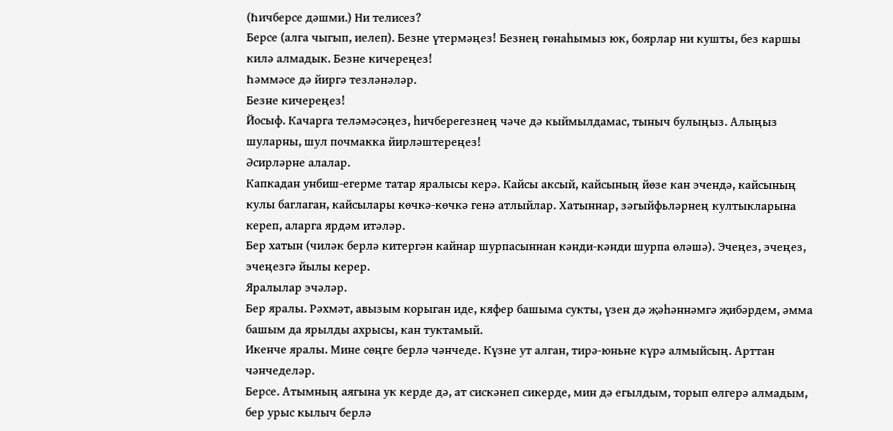(Һичберсе дәшми.) Ни телисез?
Берсе (алга чыгып, иелеп). Безне үтермәңез! Безнең гөнаһымыз юк, боярлар ни кушты, без каршы килә алмадык. Безне кичереңез!
Һәммәсе дә йиргә тезләнәләр.
Безне кичереңез!
Йосыф. Качарга теләмәсәңез, һичберегезнең чәче дә кыймылдамас, тыныч булыңыз. Алыңыз шуларны, шул почмакка йирләштереңез!
Әсирләрне алалар.
Капкадан унбиш-егерме татар яралысы керә. Кайсы аксый, кайсының йөзе кан эчендә, кайсының кулы баглаган, кайсылары көчкә-көчкә генә атлыйлар. Хатыннар, зәгыйфьләрнең култыкларына кереп, аларга ярдәм итәләр.
Бер хатын (чиләк берлә китергән кайнар шурпасыннан кәнди-кәнди шурпа өләшә). Эчеңез, эчеңез, эчеңезгә йылы керер.
Яралылар эчәләр.
Бер яралы. Рәхмәт, авызым корыган иде, кяфер башыма сукты, үзен дә җәһәннәмгә җибәрдем, әмма башым да ярылды ахрысы, кан туктамый.
Икенче яралы. Мине сөңге берлә чәнчеде. Күзне ут алган, тирә-юньне күрә алмыйсың. Арттан чәнчеделәр.
Берсе. Атымның аягына ук керде дә, ат сискәнеп сикерде, мин дә егылдым, торып өлгерә алмадым, бер урыс кылыч берлә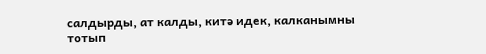салдырды, ат калды, китә идек, калканымны тотып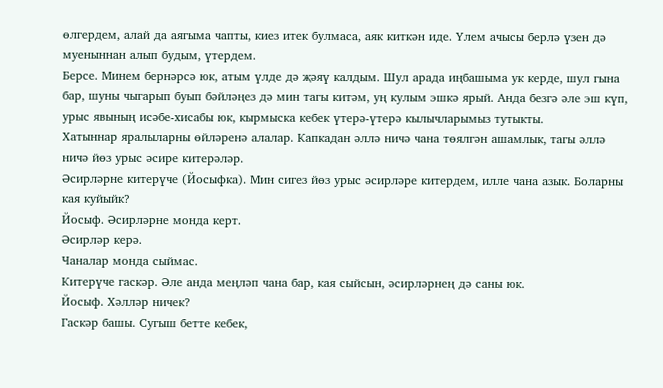өлгердем, алай да аягыма чапты, киез итек булмаса, аяк киткән иде. Үлем ачысы берлә үзен дә муеныннан алып будым, үтердем.
Берсе. Минем бернәрсә юк, атым үлде дә җәяү калдым. Шул арада иңбашыма ук керде, шул гына бар, шуны чыгарып буып бәйләңез дә мин тагы китәм, уң кулым эшкә ярый. Анда безгә әле эш күп, урыс явының исәбе-хисабы юк, кырмыска кебек үтерә-үтерә кылычларымыз тутыкты.
Хатыннар яралыларны өйләренә алалар. Капкадан әллә ничә чана төялгән ашамлык, тагы әллә ничә йөз урыс әсире китерәләр.
Әсирләрне китерүче (Йосыфка). Мин сигез йөз урыс әсирләре китердем, илле чана азык. Боларны кая куйыйк?
Йосыф. Әсирләрне монда керт.
Әсирләр керә.
Чаналар монда сыймас.
Китерүче гаскәр. Әле анда меңләп чана бар, кая сыйсын, әсирләрнең дә саны юк.
Йосыф. Хәлләр ничек?
Гаскәр башы. Сугыш бетте кебек,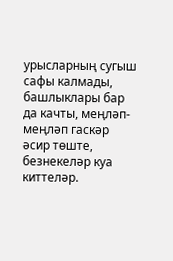урысларның сугыш сафы калмады, башлыклары бар да качты, меңләп-меңләп гаскәр әсир төште, безнекеләр куа киттеләр.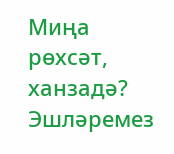Миңа рөхсәт, ханзадә? Эшләремез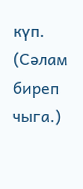күп. (Сәлам биреп чыга.)